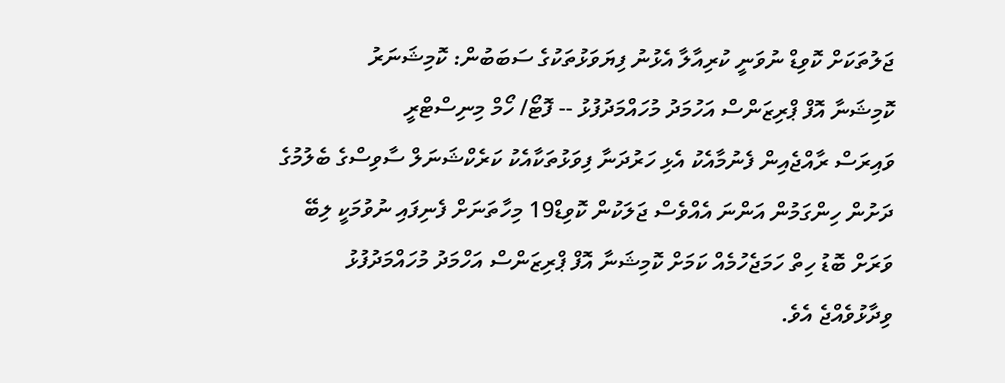ޖަލުތަކަށް ކޮވިޑް ނުވަނީ ކުރިއާލާ އެޅުނު ފިޔަވަޅުތަކުގެ ސަބަބުން: ކޮމިޝަނަރު
ކޮމިޝަނާ އޮފް ޕްރިޒަންސް އަހުމަދު މުހައްމަދުފުޅު -- ފޮޓޯ/ ހޯމް މިނިސްޓްރީ
ވައިރަސް ރާއްޖެއިން ފެނުމާއެކު އެޅި ހަރުދަނާ ފިވަޅުތަކާއެކު ކަރެކްޝަނަލް ސާވިސްގެ ބެލުމުގެ ދަށުން ހިންގަމުން އަންނަ އެއްވެސް ޖަލަކުން ކޮވިޑް19 މިހާތަނަށް ފެނިފައި ނުވުމަކީ ލިބޭ ވަރަށް ބޮޑު ހިތް ހަމަޖެހުމެއް ކަމަށް ކޮމިޝަނާ އޮފް ޕްރިޒަންސް އަހްމަދު މުހައްމަދުފުޅު ވިދާޅުވެއްޖެ އެވެ.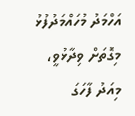އަހްމަދު މުހައްމަދުފުޅު މިގޮތަށް ވިދާޅުވީ، މިއަދު ފާހަގަ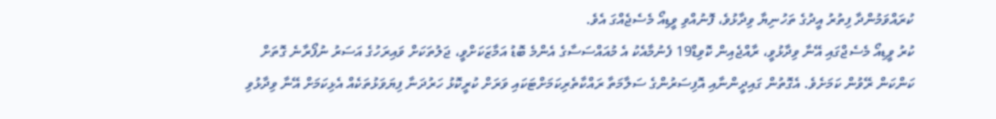ކުރައްވަމުންދާ ފިތުރު އީދުގެ ތަހުނިޔާ ވިދާޅުވެ، ފޮނުއްވި ވީޑިއޯ މެސެޖެއްގަ އެވެ.
ކުރު ވީޑިއޯ މެސެޖްގައި އޭނާ ވިދާޅުވީ، ރާއްޖެއިން ކޮވިޑް19 ފެނުމާއެކު އެ މުއައްސަސާގެ އެންމެ ބޮޑު އަމާޒަކަށްވީ، ޖަލުތަކަށް ވައިރަހުގެ އަސަރު ނުފޯރާނެ ގޮތަށް ކަންކަން ރޭވުން ކަމަށެވެ. އެގޮތުން ގައިދީންނާއި އޮފިސަރުންގެ ސަލާމަތާ ރައްކާތެރިކަމަށްޓަކައި ވަރަށް ކުރީކޮޅު ހަރުދަނާ ފިޔަވަޅުތަކެއް އެޅިކަމަށް އޭނާ ވިދާޅުވި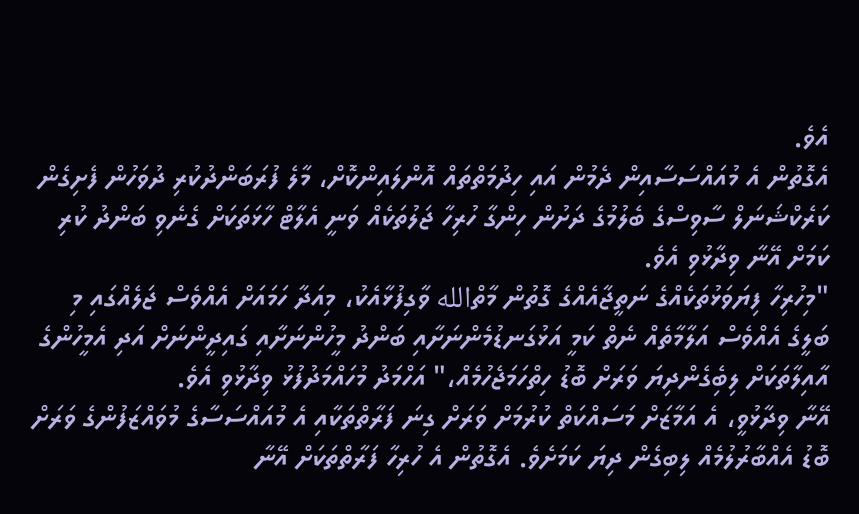އެވެ.
އެގޮތުން އެ މުއައްސަސާއިން ދެމުން އައި ހިދުމަތްތައް އޮންލައިންކޮށް، މާލެ ފުރަބަންދުކުރި ދުވަހުން ފެށިގެން ކަރެކްޝަނަލް ސާވިސްގެ ބެލުމުގެ ދަށުން ހިންގާ ހުރިހާ ޖަލުތަކެއް ވަނީ އެލާޓް ހާޅަތަކަށް ގެނެވި ބަންދު ކުރި ކަމަށް އޭނާ ވިދާޅުވި އެވެ.
"މިހުރިހާ ފިޔަވަޅުތަކެއްގެ ނަތީޖާއެއްގެ ގޮތުން މާތްالله ވާގިފުޅާއެކު، މިއަދާ ހަމައަށް އެއްވެސް ޖަލެއްގައި މި ބަލީގެ އެއްވެސް އަލާމާތެއް ނެތް ކަމީ އަޅުގަނޑުމެންނަށާއި ބަންދު މީހުންނަށާއި ގައިދީންނަށް އަދި އެމީހުންގެ އާއިލާތަކަށް ލިބިެގެންދިޔަ ވަރަށް ބޮޑު ހިތްހަމަޖެހުމެއް،" އަހްމަދު މުހައްމަދުފުޅު ވިދާޅުވި އެވެ.
އޭނާ ވިދާޅުވީ، އެ އަމާޒަށް މަސައްކަތް ކުރުމަށް ވަރަށް ގިނަ ފަރާތްތަކާއި އެ މުއައްސަސާގެ މުވައްޒަފުންގެ ވަރަށް ބޮޑު އެއްބާރުލުމެއް ލިބިގެން ދިޔަ ކަމަށެވެ. އެގޮތުން އެ ހުރިހާ ފަރާތްތަކަށް އޭނާ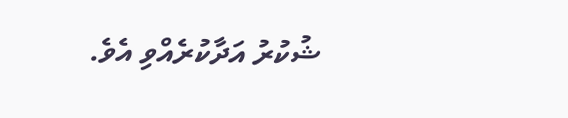ޝުކުރު އަދާކުރެއްވި އެވެ.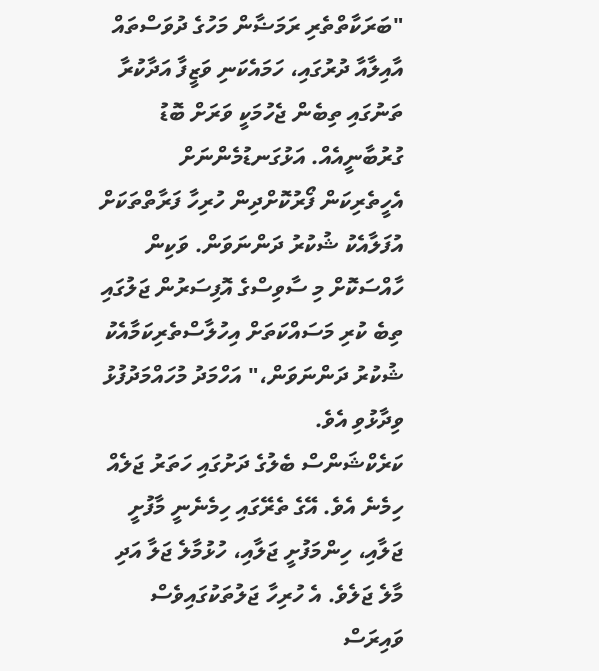"ބަރަކާތްތެރި ރަމަޟާން މަހުގެ ދުވަސްތައް އާއިލާއާ ދުރުގައި، ހަމައެކަނި ވަޒީފާ އަދާކުރާ ތަނުގައި ތިބެން ޖެހުމަކީ ވަރަށް ބޮޑު ގުރުބާނީއެއް. އަޅުގަނޑުމެންނަށް އެހީތެރިކަން ފޯރުކޮށްދިން ހުރިހާ ފަރާތްތަކަށް އުފަލާއެކު ޝުކުރު ދަންނަވަން. ވަކިން ހާއްސަކޮށް މި ސާވިސްގެ އޮފިސަރުން ޖަލުގައި ތިބެ ކުރި މަސައްކަތަށް އިހުލާސްތެރިކަމާއެކު ޝުކުރު ދަންނަވަން،" އަހްމަދު މުހައްމަދުފުޅު ވިދާޅުވި އެވެ.
ކަރެކްޝަންސް ބެލުގެ ދަށުގައި ހަތަރު ޖަލެއް ހިމެނެ އެވެ. އޭގެ ތެރޭގައި ހިމެނެނީ މާފުށީ ޖަލާއި، ހިންމަފުށީ ޖަލާއި، ހުޅުމާލެ ޖަލާ އަދި މާލެ ޖަލެވެ. އެ ހުރިހާ ޖަލުތަކުގައިވެސް ވައިރަސް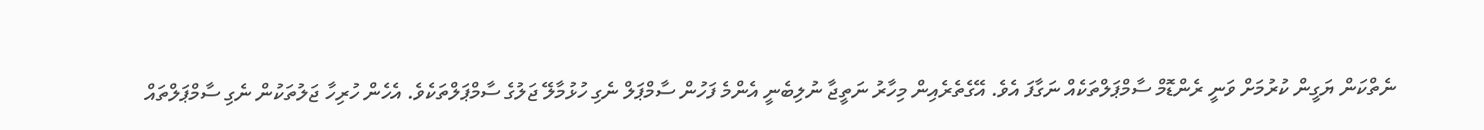ނެތްކަން ޔަގީން ކުރުމަށް ވަނީ ރެންޑޮމް ސާމްޕަލްތަކެއް ނަގާފަ އެވެ. އޭގެތެރެއިން މިހާރު ނަތީޖާ ނުލިބެނީ އެންމެ ފަހުން ސާމްޕަލް ނެގި ހުޅުމާލޭ ޖަލުގެ ސާމްޕަލްތަކެވެ. އެހެން ހުރިހާ ޖަލުތަކުން ނެގި ސާމްޕަލްތައް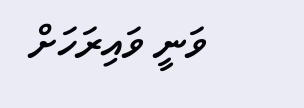ވަނީ ވައިރަހަށް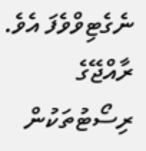ނެގެޓިވްވެފަ އެވެ.
ރާއްޖޭގެ ރިސޯޓުތަކުން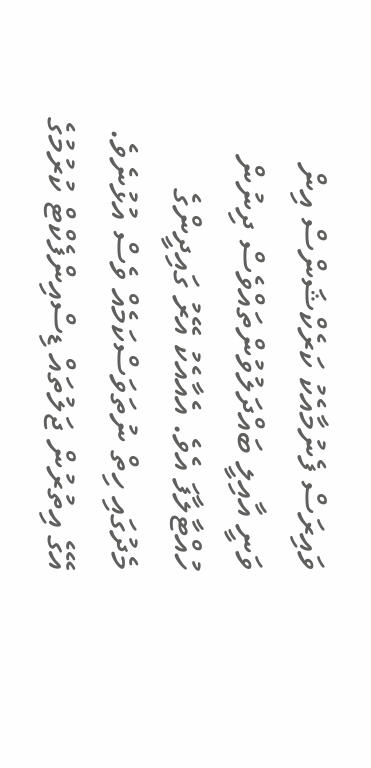ވައިރަސް ފެނުމާއެކު ކަރެކްޝަންސް އިން ވަނީ އާއިލީ ބައްދަލުވުންތައްވެސް ދިނުން ހުއްޓާލާފަ އެވެ. އެއާއެކު އޭރު ގައިދީންގެ މެދުގައި ހިތް ނުތަވަސްކަމެއް ވެސް އުޅުނެވެ. އޭގެ އިތުރުން ޖަލުތައް ޑިސްއިންފެކްޓް ކުރުމުގެ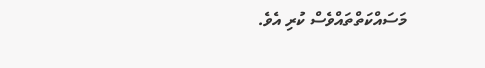މަސައްކަތްތައްވެސް ކުރި އެވެ.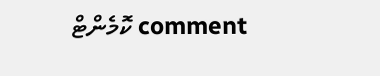comment ކޮމެންޓް